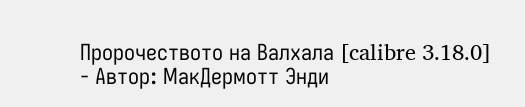Пророчеството на Валхала [calibre 3.18.0]
- Автор: МакДермотт Энди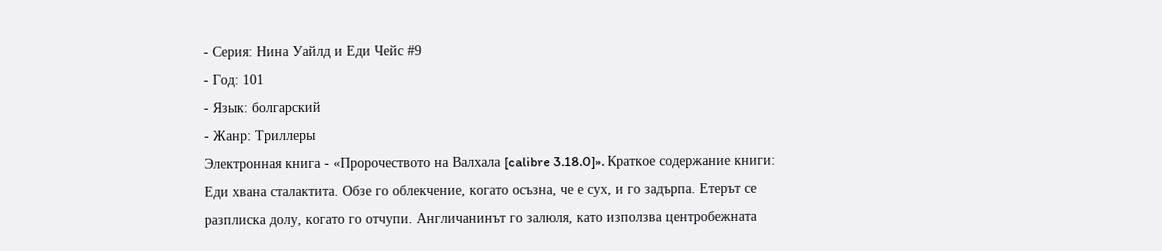- Серия: Нина Уайлд и Еди Чейс #9
- Год: 101
- Язык: болгарский
- Жанр: Триллеры
Электронная книга - «Пророчеството на Валхала [calibre 3.18.0]». Краткое содержание книги:
Еди хвана сталактита. Обзе го облекчение, когато осъзна, че е сух, и го задърпа. Етерът се разплиска долу, когато го отчупи. Англичанинът го залюля, като използва центробежната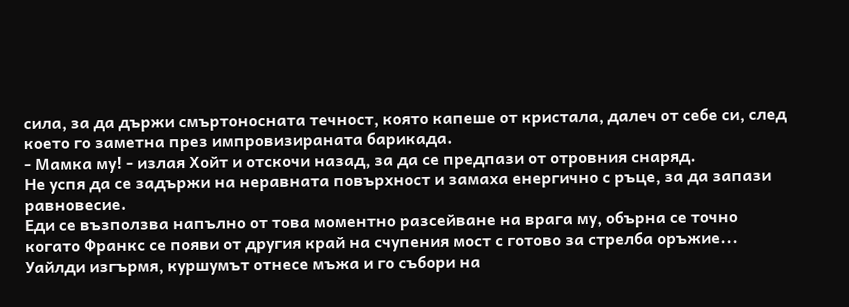сила, за да държи смъртоносната течност, която капеше от кристала, далеч от себе си, след което го заметна през импровизираната барикада.
- Мамка му! - излая Хойт и отскочи назад, за да се предпази от отровния снаряд.
Не успя да се задържи на неравната повърхност и замаха енергично с ръце, за да запази равновесие.
Еди се възползва напълно от това моментно разсейване на врага му, обърна се точно когато Франкс се появи от другия край на счупения мост с готово за стрелба оръжие...
Уайлди изгърмя, куршумът отнесе мъжа и го събори на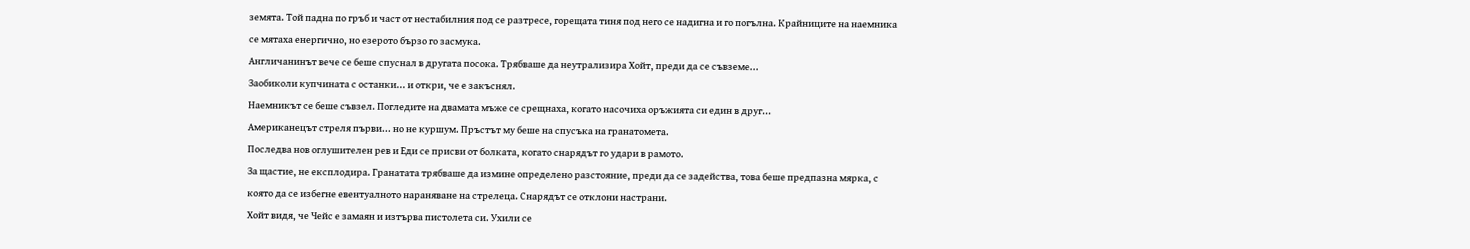земята. Той падна по гръб и част от нестабилния под се разтресе, горещата тиня под него се надигна и го погълна. Крайниците на наемника се мятаха енергично, но езерото бързо го засмука.
Англичанинът вече се беше спуснал в другата посока. Трябваше да неутрализира Хойт, преди да се съвземе...
Заобиколи купчината с останки... и откри, че е закъснял.
Наемникът се беше съвзел. Погледите на двамата мъже се срещнаха, когато насочиха оръжията си един в друг...
Американецът стреля първи... но не куршум. Пръстът му беше на спусъка на гранатомета.
Последва нов оглушителен рев и Еди се присви от болката, когато снарядът го удари в рамото.
За щастие, не експлодира. Гранатата трябваше да измине определено разстояние, преди да се задейства, това беше предпазна мярка, с която да се избегне евентуалното нараняване на стрелеца. Снарядът се отклони настрани.
Хойт видя, че Чейс е замаян и изтърва пистолета си. Ухили се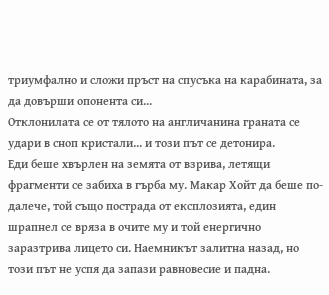триумфално и сложи пръст на спусъка на карабината, за да довърши опонента си...
Отклонилата се от тялото на англичанина граната се удари в сноп кристали... и този път се детонира.
Еди беше хвърлен на земята от взрива, летящи фрагменти се забиха в гърба му. Макар Хойт да беше по-далече, той също пострада от експлозията, един шрапнел се вряза в очите му и той енергично заразтрива лицето си. Наемникът залитна назад, но този път не успя да запази равновесие и падна.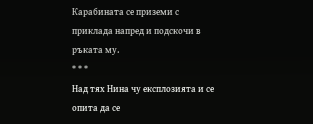Карабината се приземи с приклада напред и подскочи в ръката му.
* * *
Над тях Нина чу експлозията и се опита да се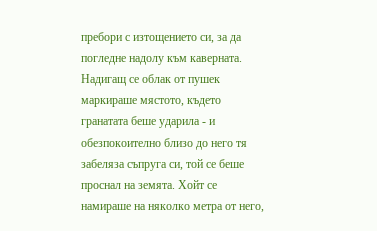пребори с изтощението си, за да погледне надолу към каверната. Надигащ се облак от пушек маркираше мястото, където гранатата беше ударила - и обезпокоително близо до него тя забеляза съпруга си, той се беше проснал на земята. Хойт се намираше на няколко метра от него,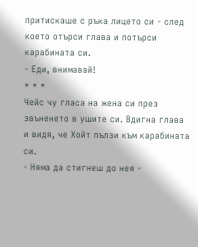притискаше с ръка лицето си - след което отърси глава и потърси карабината си.
- Еди, внимавай!
* * *
Чейс чу гласа на жена си през звъненето в ушите си. Вдигна глава и видя, че Хойт пълзи към карабината си.
- Няма да стигнеш до нея -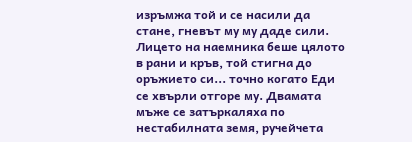изръмжа той и се насили да стане, гневът му му даде сили.
Лицето на наемника беше цялото в рани и кръв, той стигна до оръжието си... точно когато Еди се хвърли отгоре му. Двамата мъже се затъркаляха по нестабилната земя, ручейчета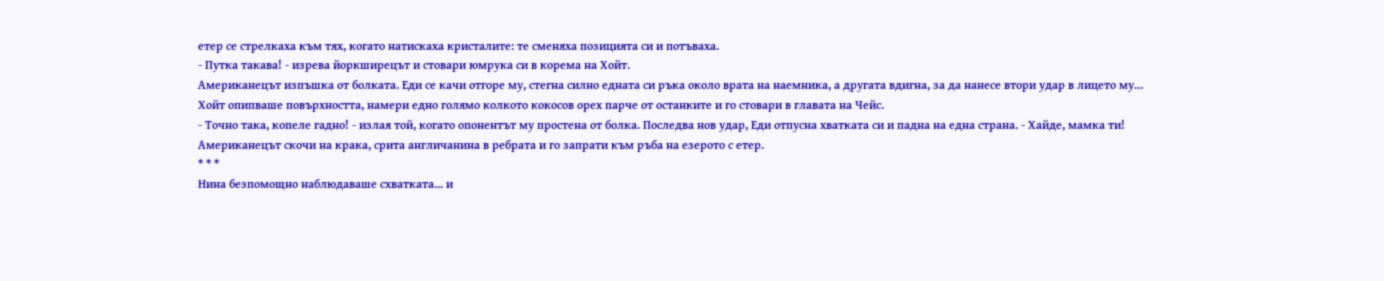етер се стрелкаха към тях, когато натискаха кристалите: те сменяха позицията си и потъваха.
- Путка такава! - изрева йоркширецът и стовари юмрука си в корема на Хойт.
Американецът изпъшка от болката. Еди се качи отгоре му, стегна силно едната си ръка около врата на наемника, а другата вдигна, за да нанесе втори удар в лицето му...
Хойт опипваше повърхността, намери едно голямо колкото кокосов орех парче от останките и го стовари в главата на Чейс.
- Точно така, копеле гадно! - излая той, когато опонентът му простена от болка. Последва нов удар, Еди отпусна хватката си и падна на една страна. - Хайде, мамка ти!
Американецът скочи на крака, срита англичанина в ребрата и го запрати към ръба на езерото с етер.
* * *
Нина безпомощно наблюдаваше схватката... и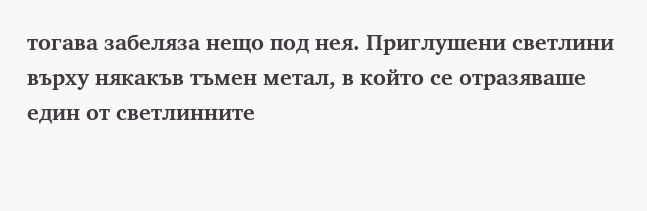тогава забеляза нещо под нея. Приглушени светлини върху някакъв тъмен метал, в който се отразяваше един от светлинните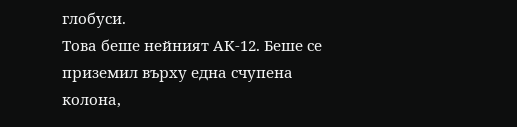глобуси.
Това беше нейният АК-12. Беше се приземил върху една счупена колона,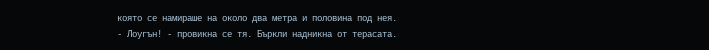която се намираше на около два метра и половина под нея.
- Лоугън! - провикна се тя. Бъркли надникна от терасата.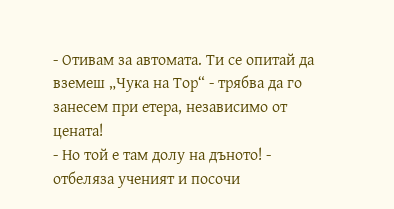- Отивам за автомата. Ти се опитай да вземеш „Чука на Тор“ - трябва да го занесем при етера, независимо от цената!
- Но той е там долу на дъното! - отбеляза ученият и посочи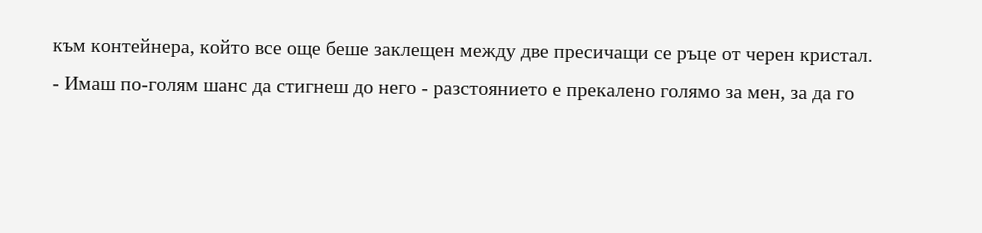към контейнера, който все още беше заклещен между две пресичащи се ръце от черен кристал.
- Имаш по-голям шанс да стигнеш до него - разстоянието е прекалено голямо за мен, за да го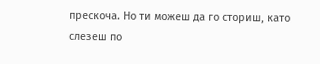прескоча. Но ти можеш да го сториш, като слезеш по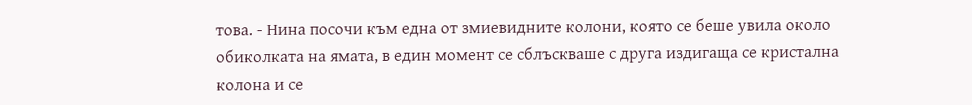това. - Нина посочи към една от змиевидните колони, която се беше увила около обиколката на ямата, в един момент се сблъскваше с друга издигаща се кристална колона и се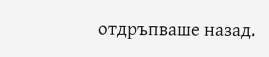отдръпваше назад.